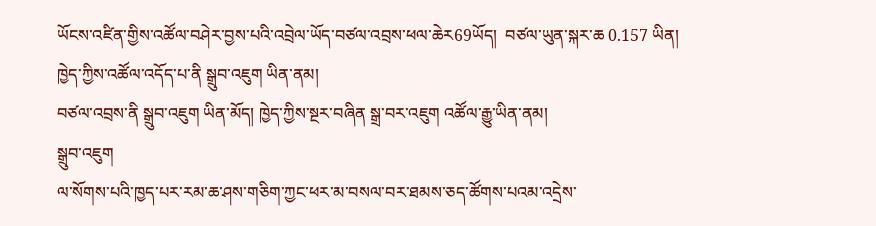ཡོངས་འཛིན་གྱིས་འཚོལ་བཤེར་བྱས་པའི་འབྲེལ་ཡོད་བཙལ་འབྲས་ཕལ་ཆེར69ཡོད།  བཙལ་ཡུན་སྐར་ཆ 0.157 ཡིན།
ཁྱེད་ཀྱིས་འཚོལ་འདོད་པ་ནི སྒྲུབ་འཇུག ཡིན་ནམ།
བཙལ་འབྲས་ནི སྒྲུབ་འཇུག ཡིན་མོད། ཁྱེད་ཀྱིས་སྔར་བཞིན སྒྲ་བར་འཇུག འཚོལ་རྒྱུ་ཡིན་ནམ།
སྒྲུབ་འཇུག
ལ་སོགས་པའི་ཁྱད་པར་རམ་ཆ་ཤས་གཅིག་ཀྱང་ཕར་མ་བསལ་བར་ཐམས་ཅད་ཚོགས་པའམ་འདྲེས་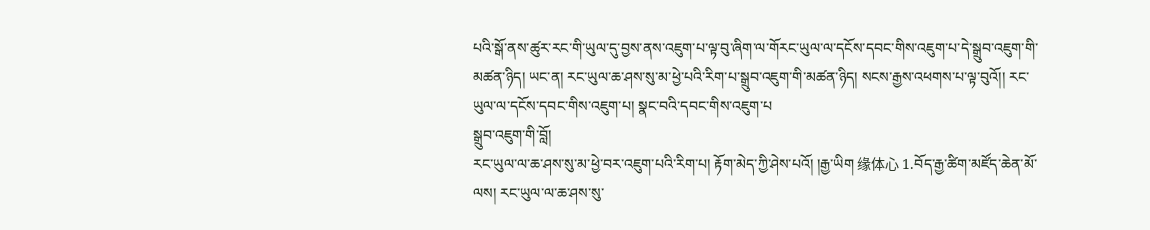པའི་སྒོ་ནས་ཚུར་རང་གི་ཡུལ་དུ་བྱས་ནས་འཇུག་པ་ལྟ་བུ་ཞིག་ལ་གོརང་ཡུལ་ལ་དངོས་དབང་གིས་འཇུག་པ་དེ་སྒྲུབ་འཇུག་གི་མཚན་ཉིད། ཡང་ན། རང་ཡུལ་ཆ་ཤས་སུ་མ་ཕྱེ་པའི་རིག་པ་སྒྲུབ་འཇུག་གི་མཚན་ཉིད། སངས་རྒྱས་འཕགས་པ་ལྟ་བུའོ།། རང་ཡུལ་ལ་དངོས་དབང་གིས་འཇུག་པ། སྣང་བའི་དབང་གིས་འཇུག་པ
སྒྲུབ་འཇུག་གི་བློ།
རང་ཡུལ་ལ་ཆ་ཤས་སུ་མ་ཕྱེ་བར་འཇུག་པའི་རིག་པ། རྟོག་མེད་ཀྱི་ཤེས་པའོ། །རྒྱ་ཡིག 缘体心 1.བོད་རྒྱ་ཚིག་མཛོད་ཆེན་མོ་ལས། རང་ཡུལ་ལ་ཆ་ཤས་སུ་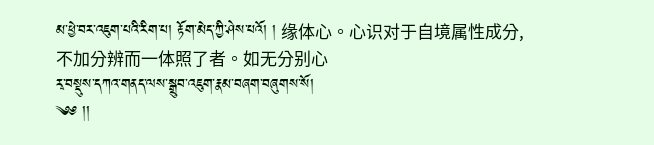མ་ཕྱེ་བར་འཇུག་པའི་རིག་པ། རྟོག་མེད་ཀྱི་ཤེས་པའོ། ། 缘体心。心识对于自境属性成分,不加分辨而一体照了者。如无分别心
རྭ་བསྡུས་དཀའ་གནད་ལས་སྒྲུབ་འཇུག་རྣམ་བཞག་བཞུགས་སོ།
༄༅ །།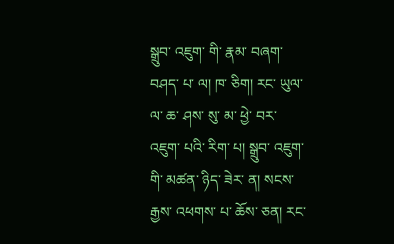སྒྲུབ་ འཇུག་ གི་ རྣམ་ བཞག་ བཤད་ པ་ ལ། ཁ་ ཅིག། རང་ ཡུལ་ ལ་ ཆ་ ཤས་ སུ་ མ་ ཕྱེ་ བར་ འཇུག་ པའི་ རིག་ པ། སྒྲུབ་ འཇུག་ གི་ མཚན་ ཉིད་ ཟེར་ ན། སངས་ རྒྱས་ འཕགས་ པ་ ཆོས་ ཅན། རང་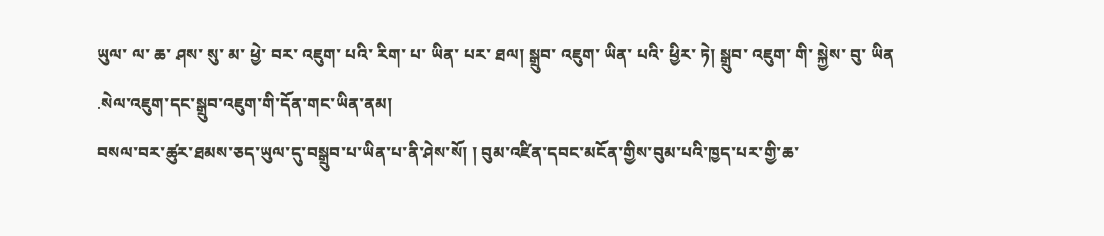ཡུལ་ ལ་ ཆ་ ཤས་ སུ་ མ་ ཕྱེ་ བར་ འཇུག་ པའི་ རིག་ པ་ ཡིན་ པར་ ཐལ། སྒྲུབ་ འཇུག་ ཡིན་ པའི་ ཕྱིར་ ཏེ། སྒྲུབ་ འཇུག་ གི་ སྐྱེས་ བུ་ ཡིན
.སེལ་འཇུག་དང་སྒྲུབ་འཇུག་གི་དོན་གང་ཡིན་ནམ།
བསལ་བར་ཚུར་ཐམས་ཅད་ཡུལ་དུ་བསྒྲུབ་པ་ཡིན་པ་ནི་ཤེས་སོ། ། བུམ་འཛིན་དབང་མངོན་གྱིས་བུམ་པའི་ཁྱད་པར་གྱི་ཆ་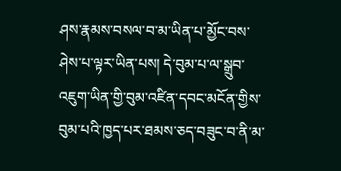ཤས་རྣམས་བསལ་བ་མ་ཡིན་པ་མྱོང་བས་ཤེས་པ་ལྟར་ཡིན་པས། དེ་བུམ་པ་ལ་སྒྲུབ་འཇུག་ཡིན་གྱི་བུམ་འཛིན་དབང་མངོན་གྱིས་བུམ་པའི་ཁྱད་པར་ཐམས་ཅད་བཟུང་བ་ནི་མ་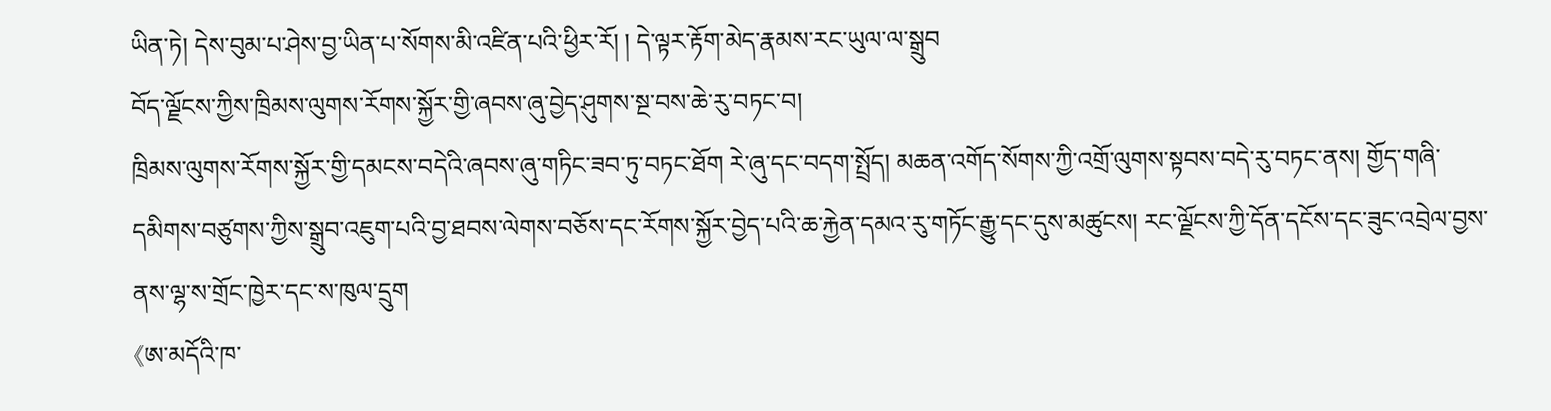ཡིན་ཏེ། དེས་བུམ་པ་ཤེས་བྱ་ཡིན་པ་སོགས་མི་འཛིན་པའི་ཕྱིར་རོ། ། དེ་ལྟར་རྟོག་མེད་རྣམས་རང་ཡུལ་ལ་སྒྲུབ
བོད་ལྗོངས་ཀྱིས་ཁྲིམས་ལུགས་རོགས་སྐྱོར་གྱི་ཞབས་ཞུ་བྱེད་ཤུགས་སྔ་བས་ཆེ་རུ་བཏང་བ།
ཁྲིམས་ལུགས་རོགས་སྐྱོར་གྱི་དམངས་བདེའི་ཞབས་ཞུ་གཏིང་ཟབ་ཏུ་བཏང་ཐོག རེ་ཞུ་དང་བདག་སྤྲོད། མཆན་འགོད་སོགས་ཀྱི་འགྲོ་ལུགས་སྟབས་བདེ་རུ་བཏང་ནས། གྱོད་གཞི་དམིགས་བཙུགས་ཀྱིས་སྒྲུབ་འཇུག་པའི་བྱ་ཐབས་ལེགས་བཅོས་དང་རོགས་སྐྱོར་བྱེད་པའི་ཆ་རྐྱེན་དམའ་རུ་གཏོང་རྒྱུ་དང་དུས་མཚུངས། རང་ལྗོངས་ཀྱི་དོན་དངོས་དང་ཟུང་འབྲེལ་བྱས་ནས་ལྷ་ས་གྲོང་ཁྱེར་དང་ས་ཁུལ་དྲུག
《ཨ་མདོའི་ཁ་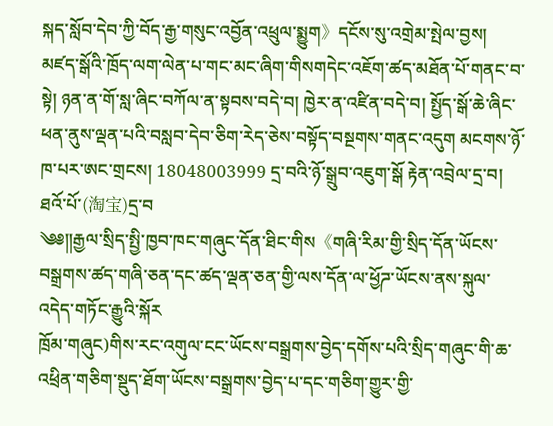སྐད་སློབ་དེབ་ཀྱི་བོད་རྒྱ་གསུང་འབྱོན་འཕྲུལ་སྨྱུག》དངོས་སུ་འགྲེམ་སྤེལ་བྱས།
མཛད་སྒོའི་ཁྲོད་ལག་ལེན་པ་གང་མང་ཞིག་གིསགདེང་འཇོག་ཚད་མཐོན་པོ་གནང་བ་སྟེ། ཉན་ན་གོ་སླ་ཞིང་བཀོལ་ན་སྟབས་བདེ་བ། ཁྱེར་ན་འཛིན་བདེ་བ། སྤྱོད་སྒོ་ཆེ་ཞིང་ཕན་ནུས་ལྡན་པའི་བསླབ་དེབ་ཅིག་རེད་ཅེས་བསྟོད་བསྔགས་གནང་འདུག མངགས་ཉོ་ཁ་པར་ཨང་གྲངས། 18048003999 དྲ་བའི་ཉོ་སྒྲུབ་འཇུག་སྒོ རྟེན་འབྲེལ་དྲ་བ། ཐའོ་པོ་(淘宝)དྲ་བ
༄༅༎རྒྱལ་སྲིད་སྤྱི་ཁྱབ་ཁང་གཞུང་དོན་ཐིང་གིས《གཞི་རིམ་གྱི་སྲིད་དོན་ཡོངས་བསྒྲགས་ཚད་གཞི་ཅན་དང་ཚད་ལྡན་ཅན་གྱི་ལས་དོན་ལ་ཕྱོཌ་ཡོངས་ནས་སྐུལ་འདེད་གཏོང་རྒྱུའི་སྐོར
ཁྲོམ་གཞུང)གིས་རང་འགུལ་ངང་ཡོངས་བསྒྲགས་བྱེད་དགོས་པའི་སྲིད་གཞུང་གི་ཆ་འཕྲིན་གཅིག་སྡུད་ཐོག་ཡོངས་བསྒྲགས་བྱེད་པ་དང་གཅིག་གྱུར་གྱི་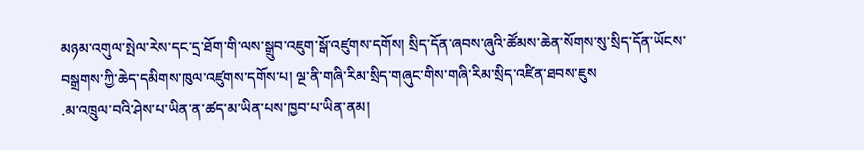མཉམ་འགུལ་སྤེལ་རེས་དང་དྲ་ཐོག་གི་ལས་སྒྲུབ་འཇུག་སྒོ་འཛུགས་དགོས། སྲིད་དོན་ཞབས་ཞུའི་ཚོམས་ཆེན་སོགས་སུ་སྲིད་དོན་ཡོངས་བསྒྲགས་ཀྱི་ཆེད་དམིགས་ཁུལ་འཛུགས་དགོས་པ། ལྔ་ནི་གཞི་རིམ་སྲིད་གཞུང་གིས་གཞི་རིམ་སྲིད་འཛིན་ཐབས་ཇུས
.མ་འཁྲུལ་བའི་ཤེས་པ་ཡིན་ན་ཚད་མ་ཡིན་པས་ཁྱབ་པ་ཡིན་ནམ།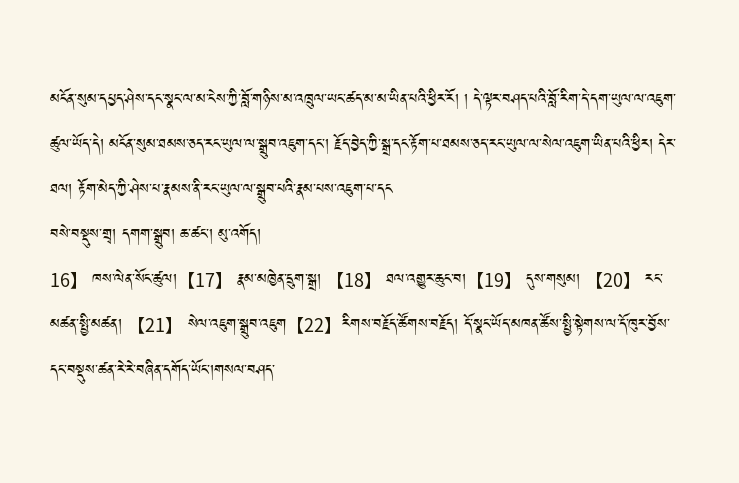མངོན་སུམ་དཔྱད་ཤེས་དང་སྣང་ལ་མ་ངེས་ཀྱི་བློ་གཉིས་མ་འཁྲུལ་ཡང་ཚད་མ་མ་ཡིན་པའི་ཕྱིར་རོ། ། དེ་ལྟར་བཤད་པའི་བློ་རིག་དེ་དག་ཡུལ་ལ་འཇུག་ཚུལ་ཡོད་དེ། མངོན་སུམ་ཐམས་ཅད་རང་ཡུལ་ལ་སྒྲུབ་འཇུག་དང་། རྗོད་བྱེད་ཀྱི་སྒྲ་དང་རྟོག་པ་ཐམས་ཅད་རང་ཡུལ་ལ་སེལ་འཇུག་ཡིན་པའི་ཕྱིར། དེར་ཐལ། རྟོག་མེད་ཀྱི་ཤེས་པ་རྣམས་ནི་རང་ཡུལ་ལ་སྒྲུབ་པའི་རྣམ་པས་འཇུག་པ་དང
བསེ་བསྡུས་གྲྭ། དགག་སྒྲུབ། ཆ་ཚང་། མུ་འགོད།
16】 ཁས་ལེན་སོང་ཚུལ།【17】 རྣམ་མཁྱེན་དྲུག་སྒྲ། 【18】 ཐལ་འགྱུར་ཆུང་བ།【19】 དུས་གསུམ། 【20】 རང་མཚན་སྤྱི་མཚན། 【21】 སེལ་འཇུག་སྒྲུབ་འཇུག【22】རིགས་བརྗོད་ཚོགས་བརྗོད། དོ་སྣང་ཡོད་མཁན་ཚོས་སྤྱི་སྟེགས་ལ་དོ་ཁུར་བྱོས་དང་བསྡུས་ཚན་རེ་རེ་བཞིན་དགོད་ཡོང་།གསལ་བཤད་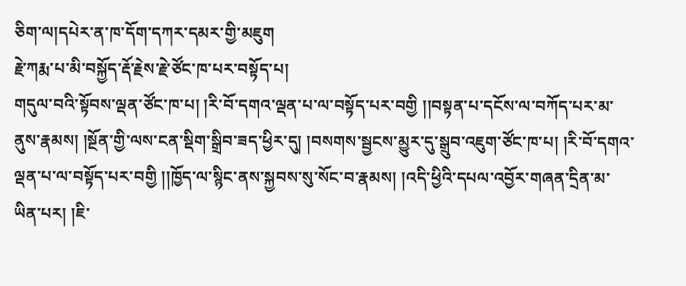ཅིག་ལ།དཔེར་ན་ཁ་དོག་དཀར་དམར་གྱི་མཇུག
རྗེ་ཀརྨ་པ་མི་བསྐྱོད་རྡོ་རྗེས་རྗེ་ཙོང་ཁ་པར་བསྟོད་པ།
གདུལ་བའི་སྟོབས་ལྡན་ཙོང་ཁ་པ། །རི་བོ་དགའ་ལྡན་པ་ལ་བསྟོད་པར་བགྱི །།བསྟན་པ་དངོས་ལ་བཀོད་པར་མ་ནུས་རྣམས། །སྔོན་གྱི་ལས་ངན་སྡིག་སྒྲིབ་ཟད་ཕྱིར་དུ། །བསགས་སྦྱངས་མྱུར་དུ་སྒྲུབ་འཇུག་ཙོང་ཁ་པ། །རི་བོ་དགའ་ལྡན་པ་ལ་བསྟོད་པར་བགྱི །།ཁྱོད་ལ་སྙིང་ནས་སྐྱབས་སུ་སོང་བ་རྣམས། །འདི་ཕྱིའི་དཔལ་འབྱོར་གཞན་དྲིན་མ་ཡིན་པར། །ཇི་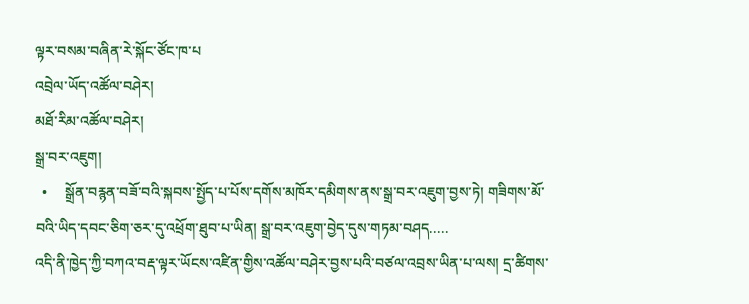ལྟར་བསམ་བཞིན་རེ་སྐོང་ཙོང་ཁ་པ
འབྲེལ་ཡོད་འཚོལ་བཤེར།
མཐོ་རིམ་འཚོལ་བཤེར།
སྒྲ་བར་འཇུག།
  •     སྒྲོན་བརྙན་བཟོ་བའི་སྐབས་སྤྱོད་པ་པོས་དགོས་མཁོར་དམིགས་ནས་སྒྲ་བར་འཇུག་བྱས་ཏེ། གཟིགས་མོ་བའི་ཡིད་དབང་ཅིག་ཅར་དུ་འཕྲོག་ཐུབ་པ་ཡིན། སྒྲ་བར་འཇུག་བྱེད་དུས་གཏམ་བཤད.....
འདི་ནི་ཁྱེད་ཀྱི་བཀའ་བརྡ་ལྟར་ཡོངས་འཛིན་གྱིས་འཚོལ་བཤེར་བྱས་པའི་བཙལ་འབྲས་ཡིན་པ་ལས། དྲ་ཚིགས་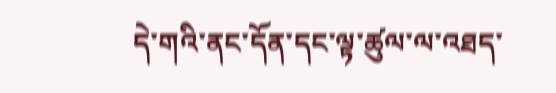དེ་གའི་ནང་དོན་དང་ལྟ་ཚུལ་ལ་འཐད་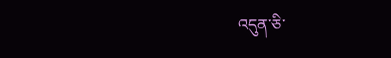འདུན་ཅི་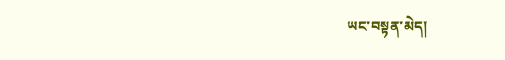ཡང་བསྟན་མེད།